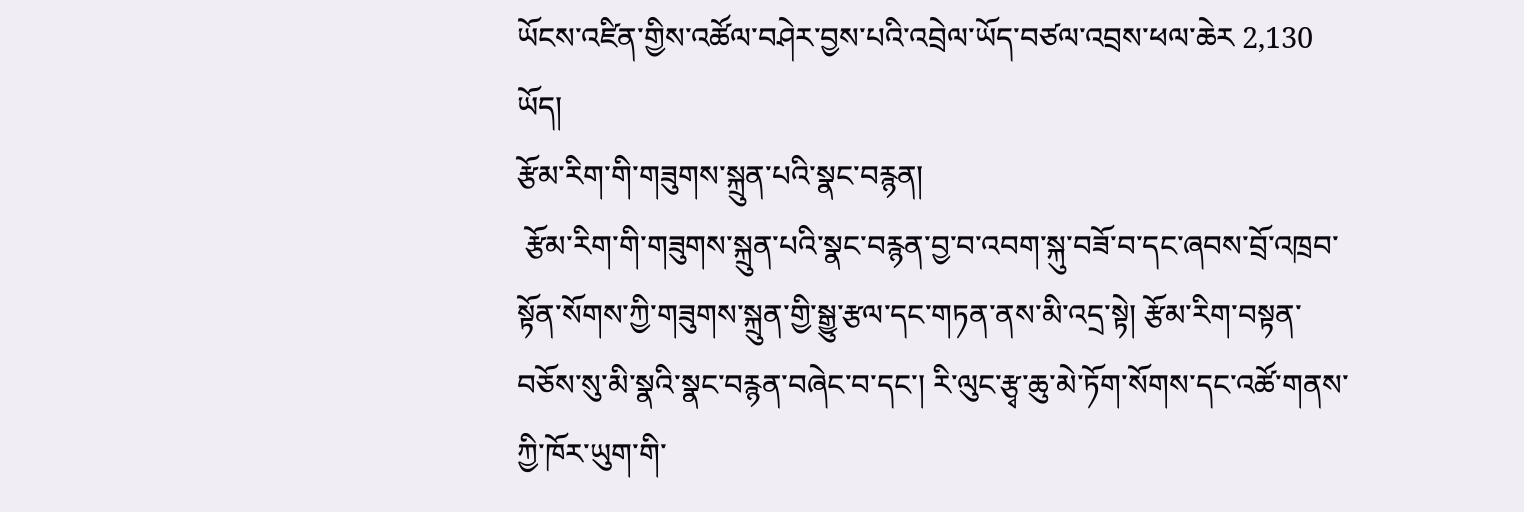ཡོངས་འཛིན་གྱིས་འཚོལ་བཤེར་བྱས་པའི་འབྲེལ་ཡོད་བཙལ་འབྲས་ཕལ་ཆེར 2,130 ཡོད།
རྩོམ་རིག་གི་གཟུགས་སྐྲུན་པའི་སྣང་བརྙན།
 རྩོམ་རིག་གི་གཟུགས་སྐྲུན་པའི་སྣང་བརྙན་བྱ་བ་འབག་སྐུ་བཟོ་བ་དང་ཞབས་བྲོ་འཁྲབ་སྟོན་སོགས་ཀྱི་གཟུགས་སྐྲུན་གྱི་སྒྱུ་རྩལ་དང་གཏན་ནས་མི་འདྲ་སྟེ། རྩོམ་རིག་བསྟན་བཅོས་སུ་མི་སྣའི་སྣང་བརྙན་བཞེང་བ་དང་། རི་ལུང་རྩྭ་ཆུ་མེ་ཏོག་སོགས་དང་འཚོ་གནས་ཀྱི་ཁོར་ཡུག་གི་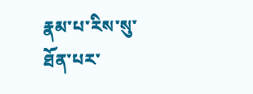རྣམ་པ་རིས་སུ་ཐོན་པར་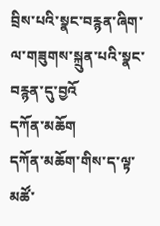བྲིས་པའི་སྣང་བརྙན་ཞིག་ལ་གཟུགས་སྐྲུན་པའི་སྣང་བརྙན་དུ་བྱའོ
དཀོན་མཆོག
དཀོན་མཆོག་གིས་ད་ལྟ་མཚོ་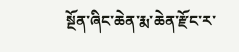སྔོན་ཞིང་ཆེན་རྨ་ཆེན་རྫོང་ར་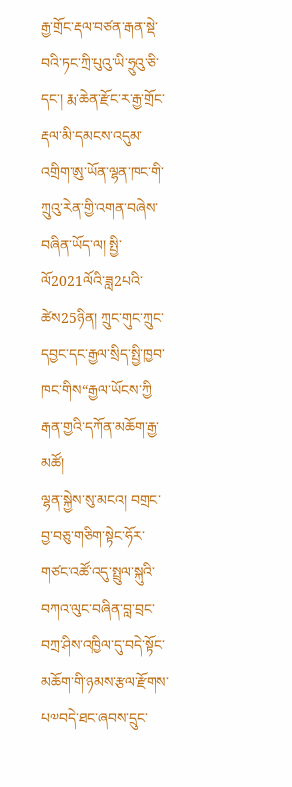རྒྱ་གྲོང་རྡལ་བཙན་རྒན་སྡེ་བའི་ཏང་ཀྲི་པུའུ་ཡི་ཧྲུའུ་ཅི་དང་། རྨ་ཆེན་རྫོང་ར་རྒྱ་གྲོང་རྡལ་མི་དམངས་འདུམ་འགྲིག་ཨུ་ཡོན་ལྷན་ཁང་གི་ཀྲུའུ་རེན་གྱི་འགན་བཞེས་བཞིན་ཡོད་ལ། སྤྱི་ལོ2021ལོའི་ཟླ2པའི་ཚེས25ཉིན། ཀྲུང་གུང་ཀྲུང་དབྱང་དང་རྒྱལ་སྲིད་སྤྱི་ཁྱབ་ཁང་གིས“རྒྱལ་ཡོངས་ཀྱི
རྒན་གྱའི་དཀོན་མཆོག་རྒྱ་མཚོ།
ལྷན་སྐྱེས་སུ་མངའ། བགྲང་བྱ་བཅུ་གཅིག་སྟེང་ཧོར་གཙང་འཚོ་འདུ་སྤྲུལ་སྐུའི་བཀའ་ལུང་བཞིན་བླ་བྲང་བཀྲ་ཤིས་འཁྱིལ་དུ་བདེ་སྟོང་མཆོག་གི་ཉམས་རྩལ་རྫོགས་པ༧བདེ་ཐང་ཞབས་དྲུང་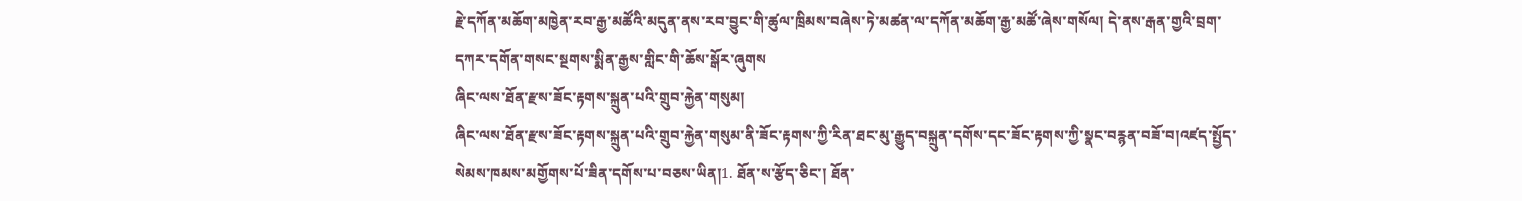རྗེ་དཀོན་མཆོག་མཁྱེན་རབ་རྒྱ་མཚོའི་མདུན་ནས་རབ་བྱུང་གི་ཚུལ་ཁྲིམས་བཞེས་ཏེ་མཚན་ལ་དཀོན་མཆོག་རྒྱ་མཚོ་ཞེས་གསོལ། དེ་ནས་རྒན་གྱའི་བྲག་དཀར་དགོན་གསང་སྔགས་སྨིན་རྒྱས་གླིང་གི་ཆོས་སྒོར་ཞུགས
ཞིང་ལས་ཐོན་རྫས་ཟོང་རྟགས་སྐྲུན་པའི་གྲུབ་རྐྱེན་གསུམ།
ཞིང་ལས་ཐོན་རྫས་ཟོང་རྟགས་སྐྲུན་པའི་གྲུབ་རྐྱེན་གསུམ་ནི་ཟོང་རྟགས་ཀྱི་རིན་ཐང་མུ་རྒྱུད་བསྐྲུན་དགོས་དང་ཟོང་རྟགས་ཀྱི་སྣང་བརྙན་བཟོ་བ།འཛད་སྤྱོད་སེམས་ཁམས་མགྱོགས་པོ་ཟིན་དགོས་པ་བཅས་ཡིན།1. ཐོན་ས་རྩོད་ཅིང་། ཐོན་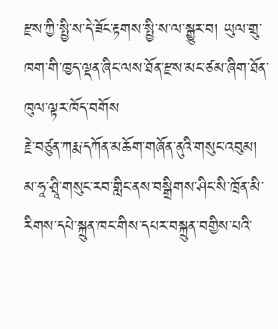རྫས་ཀྱི་སྤྱི་ས་དེ་ཟོང་རྟགས་སྤྱི་ས་ལ་སྒྱུར་བ། ཡུལ་གྲུ་ཁག་གི་ཁྱད་ལྡན་ཞིང་ལས་ཐོན་རྫས་མང་ཙམ་ཞིག་ཐོན་ཁུལ་ལྟར་ཁོད་བགོས
རྗེ་བཙུན་ཀརྨ་དཀོན་མཆོག་གཞོན་ནུའི་གསུང་འབུམ།
མ་ཧཱ་ཤྲཱི་གསུང་རབ་གླིང་ནས་བསྒྲིགས་ཤིང་སི་ཁྲོན་མི་རིགས་དཔེ་སྐྲུན་ཁང་གིས་དཔར་བསྐྲུན་བགྱིས་པའི་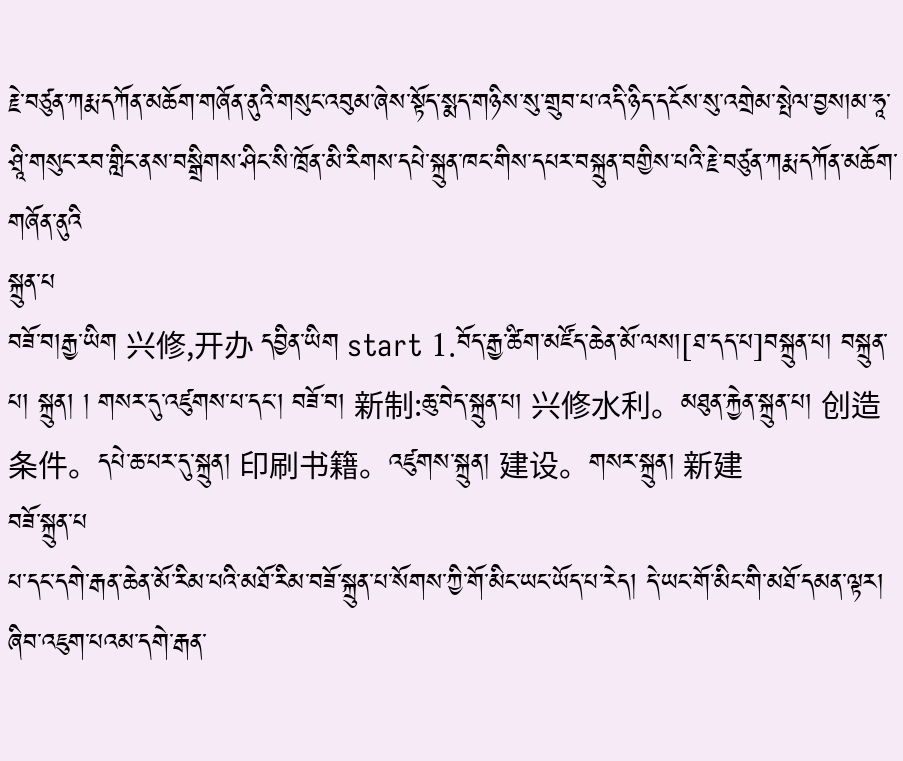རྗེ་བཙུན་ཀརྨ་དཀོན་མཆོག་གཞོན་ནུའི་གསུང་འབུམ་ཞེས་སྟོད་སྨད་གཉིས་སུ་གྲུབ་པ་འདི་ཉིད་དངོས་སུ་འགྲེམ་སྤེལ་བྱས།མ་ཧཱ་ཤྲཱི་གསུང་རབ་གླིང་ནས་བསྒྲིགས་ཤིང་སི་ཁྲོན་མི་རིགས་དཔེ་སྐྲུན་ཁང་གིས་དཔར་བསྐྲུན་བགྱིས་པའི་རྗེ་བཙུན་ཀརྨ་དཀོན་མཆོག་གཞོན་ནུའི
སྐྲུན་པ
བཟོ་བ།རྒྱ་ཡིག 兴修,开办 དབྱིན་ཡིག start 1.བོད་རྒྱ་ཚིག་མཛོད་ཆེན་མོ་ལས།[ཐ་དད་པ]བསྐྲུན་པ། བསྐྲུན་པ། སྐྲུན། ། གསར་དུ་འཛུགས་པ་དང་། བཟོ་བ། 新制:ཆུ་བེད་སྐྲུན་པ། 兴修水利。མཐུན་རྐྱེན་སྐྲུན་པ། 创造条件。དཔེ་ཆ་པར་དུ་སྐྲུན། 印刷书籍。འཛུགས་སྐྲུན། 建设。གསར་སྐྲུན། 新建
བཟོ་སྐྲུན་པ
པ་དང་དགེ་རྒན་ཆེན་མོ་རིམ་པའི་མཐོ་རིམ་བཟོ་སྐྲུན་པ་སོགས་ཀྱི་གོ་མིང་ཡང་ཡོད་པ་རེད། དེ་ཡང་གོ་མིང་གི་མཐོ་དམན་ལྟར། ཞིབ་འཇུག་པའམ་དགེ་རྒན་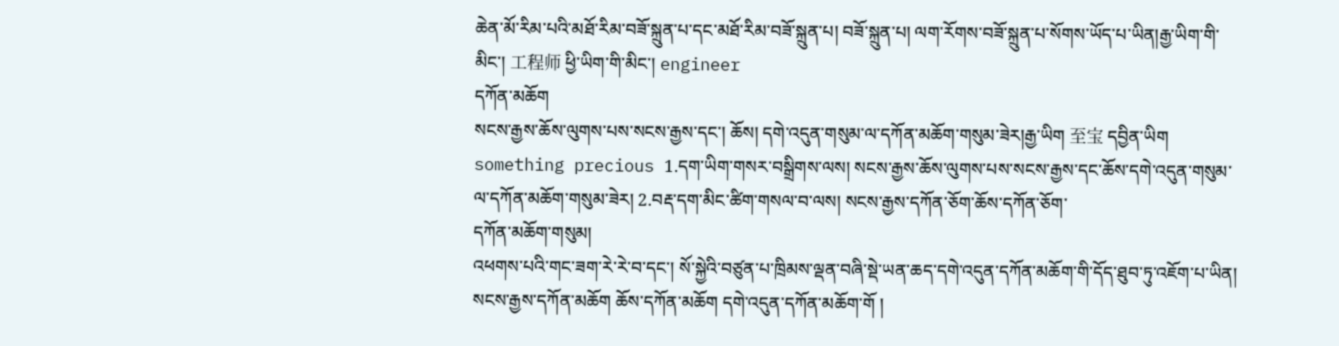ཆེན་མོ་རིམ་པའི་མཐོ་རིམ་བཟོ་སྐྲུན་པ་དང་མཐོ་རིམ་བཟོ་སྐྲུན་པ། བཟོ་སྐྲུན་པ། ལག་རོགས་བཟོ་སྐྲུན་པ་སོགས་ཡོད་པ་ཡིན།རྒྱ་ཡིག་གི་མིང་། 工程师 ཕྱི་ཡིག་གི་མིང་། engineer
དཀོན་མཆོག
སངས་རྒྱས་ཆོས་ལུགས་པས་སངས་རྒྱས་དང་། ཆོས། དགེ་འདུན་གསུམ་ལ་དཀོན་མཆོག་གསུམ་ཟེར།རྒྱ་ཡིག 至宝 དབྱིན་ཡིག something precious 1.དག་ཡིག་གསར་བསྒྲིགས་ལས། སངས་རྒྱས་ཆོས་ལུགས་པས་སངས་རྒྱས་དང་ཆོས་དགེ་འདུན་གསུམ་ལ་དཀོན་མཆོག་གསུམ་ཟེར། 2.བརྡ་དག་མིང་ཚིག་གསལ་བ་ལས། སངས་རྒྱས་དཀོན་ཅོག་ཆོས་དཀོན་ཅོག་
དཀོན་མཆོག་གསུམ།
འཕགས་པའི་གང་ཟག་རེ་རེ་བ་དང་། སོ་སྐྱེའི་བཙུན་པ་ཁྲིམས་ལྡན་བཞི་སྡེ་ཡན་ཆད་དགེ་འདུན་དཀོན་མཆོག་གི་དོད་ཐུབ་ཏུ་འཇོག་པ་ཡིན། སངས་རྒྱས་དཀོན་མཆོག ཆོས་དཀོན་མཆོག དགེ་འདུན་དཀོན་མཆོག་གོ །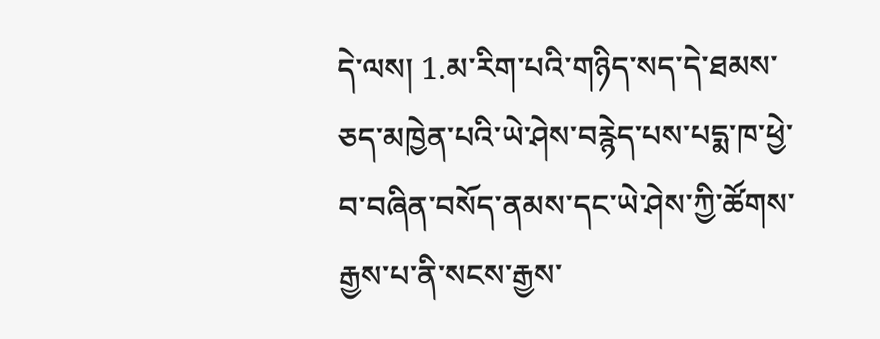དེ་ལས། 1.མ་རིག་པའི་གཉིད་སད་དེ་ཐམས་ཅད་མཁྱེན་པའི་ཡེ་ཤེས་བརྙེད་པས་པདྨ་ཁ་ཕྱེ་བ་བཞིན་བསོད་ནམས་དང་ཡེ་ཤེས་ཀྱི་ཚོགས་རྒྱས་པ་ནི་སངས་རྒྱས་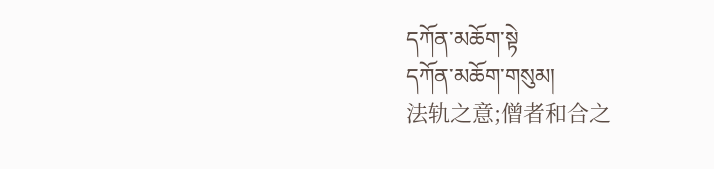དཀོན་མཆོག་སྟེ
དཀོན་མཆོག་གསུམ།
法轨之意;僧者和合之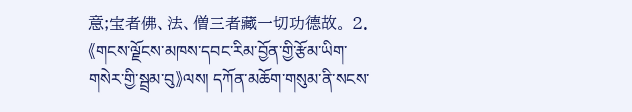意;宝者佛、法、僧三者藏一切功德故。 2.《གངས་ལྗོངས་མཁས་དབང་རིམ་བྱོན་གྱི་རྩོམ་ཡིག་གསེར་གྱི་སྦྲམ་བུ》ལས། དཀོན་མཆོག་གསུམ་ནི་སངས་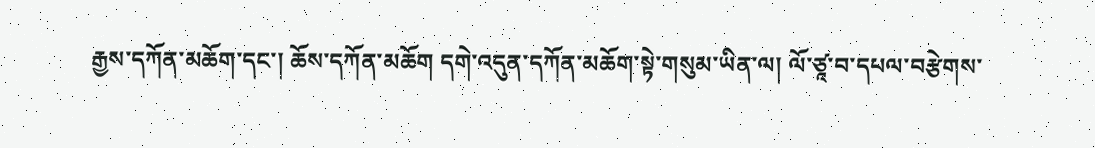རྒྱས་དཀོན་མཆོག་དང་། ཆོས་དཀོན་མཆོག དགེ་འདུན་དཀོན་མཆོག་སྟེ་གསུམ་ཡིན་ལ། ལོ་ཙཱ་བ་དཔལ་བརྩེགས་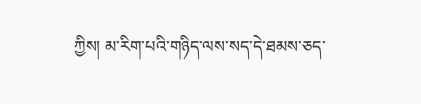ཀྱིས། མ་རིག་པའི་གཉིད་ལས་སད་དེ་ཐམས་ཅད་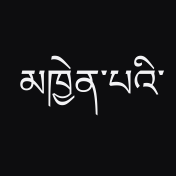མཁྱེན་པའི་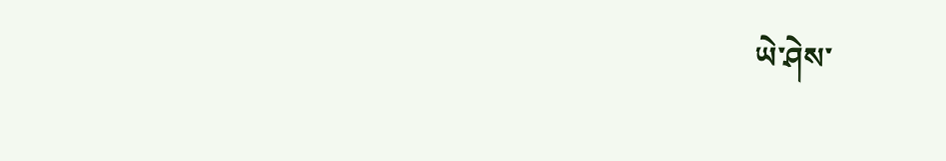ཡེ་ཤེས་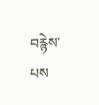བརྙེས་པས